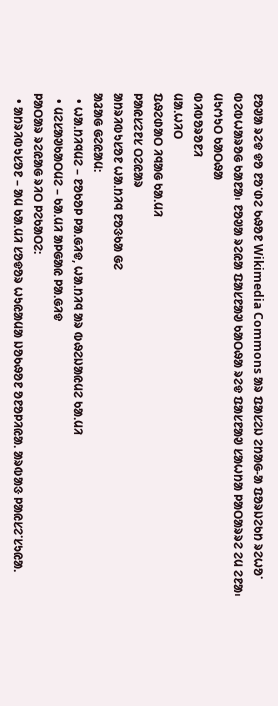ᱱᱚᱣᱟ ᱨᱮᱫ ᱫᱚ ᱱᱚᱸᱰᱮ ᱠᱷᱚᱱ Wikimedia Commons ᱟᱨ ᱯᱟᱥᱮᱡ ᱮᱴᱟᱜ-ᱟ ᱯᱚᱨᱡᱮᱠᱴ ᱨᱮᱦᱚᱸ ᱵᱮᱵᱦᱟᱨᱚᱜ ᱠᱟᱱᱟ᱾ ᱱᱚᱣᱟ ᱨᱮᱭᱟ ᱯᱟᱥᱱᱟᱣ ᱠᱟᱛᱷᱟ ᱨᱮᱫ ᱯᱟᱥᱱᱟᱣ ᱥᱟᱦᱴᱟ ᱞᱟᱛᱟᱨᱨᱮ ᱮᱢ ᱮᱱᱟ᱾
ᱢᱩᱬᱩᱛ ᱠᱟᱛᱷᱟ
ᱵᱤᱵᱚᱨᱚᱱᱤ
ᱢᱟᱹᱦᱤᱛ
ᱯᱷᱮᱰᱟᱛ ᱤᱧᱟᱜ ᱠᱟᱹᱢᱤ
ᱞᱟᱭᱥᱮᱱᱥ ᱛᱮᱭᱟᱨ
ᱟᱴᱨᱤᱵᱩᱥᱚᱱ ᱦᱟᱹᱴᱤᱧ ᱱᱚᱝᱠᱟ ᱜᱮ
ᱟᱲᱟᱜ ᱜᱮᱭᱟᱢ:
  • ᱦᱟᱹᱴᱤᱧᱢᱮ – ᱱᱚᱠᱚᱞ ᱞᱟᱹᱜᱤᱫ, ᱦᱟᱹᱴᱤᱧ ᱟᱨ ᱵᱷᱮᱡᱟᱭᱢᱮ ᱠᱟᱹᱢᱤ
  • ᱢᱮᱥᱟᱣᱠᱟᱛᱢᱮ – ᱠᱟᱹᱢᱤ ᱟᱞᱜᱟᱭ ᱞᱟᱹᱜᱤᱫ
ᱞᱟᱛᱟᱨ ᱨᱮᱭᱟᱜ ᱨᱤᱛ ᱞᱮᱠᱟᱛᱮ:
  • ᱟᱴᱨᱤᱵᱩᱥᱚᱱ – ᱟᱢ ᱠᱟᱹᱢᱤ ᱥᱚᱫᱚᱨ ᱦᱩᱭᱟᱢᱟ ᱡᱚᱠᱷᱚᱱ ᱚᱱᱚᱞᱤᱭᱟᱹ ᱟᱨᱵᱟᱝ ᱞᱟᱭᱥᱮᱸᱥᱩᱭᱟᱹ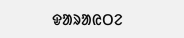ᱫᱟᱨᱟᱭᱛᱮ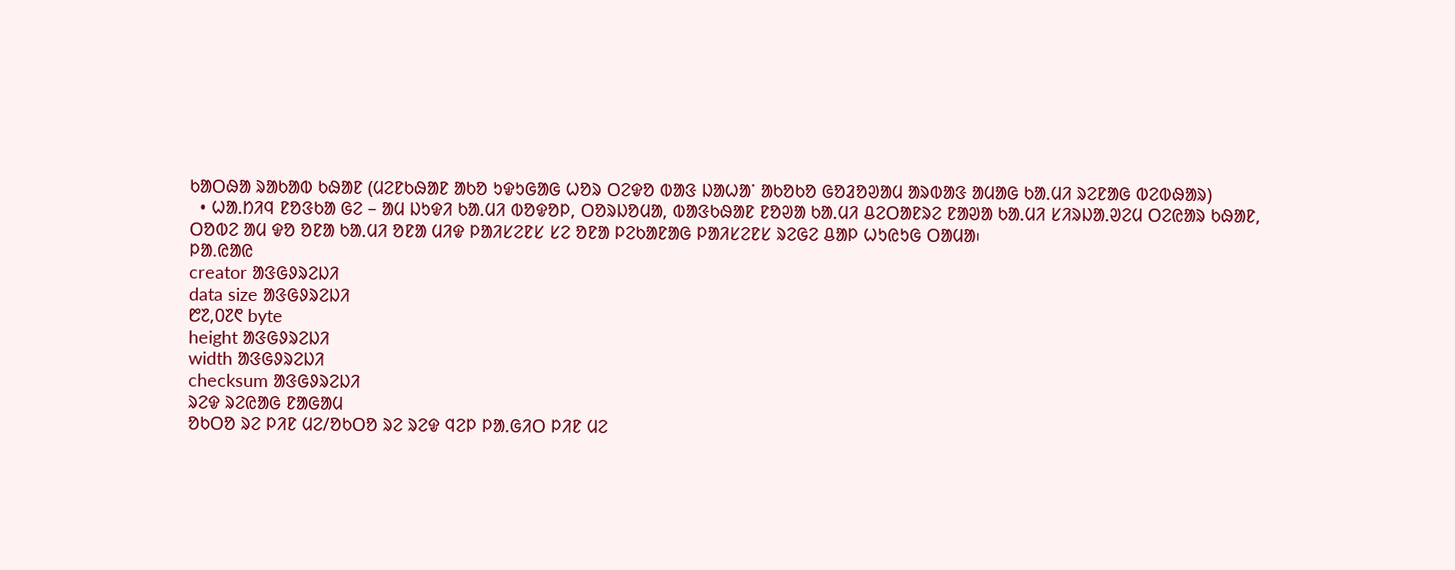ᱠᱟᱛᱷᱟ ᱨᱟᱠᱟᱵ ᱠᱷᱟᱱ (ᱢᱮᱱᱠᱷᱟᱱ ᱟᱠᱚ ᱩᱫᱩᱜᱟᱜ ᱦᱚᱨ ᱛᱮᱫᱚ ᱵᱟᱝ ᱡᱟᱦᱟᱸ ᱟᱠᱚᱠᱚ ᱜᱚᱲᱚᱣᱟᱢ ᱟᱨᱵᱟᱝ ᱟᱢᱟᱜ ᱠᱟᱹᱢᱤ ᱨᱮᱱᱟᱜ ᱵᱮᱵᱷᱟᱨ)
  • ᱦᱟᱹᱴᱤᱧ ᱱᱚᱝᱠᱟ ᱜᱮ – ᱟᱢ ᱡᱩᱫᱤ ᱠᱟᱹᱢᱤ ᱵᱚᱫᱚᱞ, ᱛᱚᱨᱡᱚᱢᱟ, ᱵᱟᱝᱠᱷᱟᱱ ᱱᱚᱣᱟ ᱠᱟᱹᱢᱤ ᱪᱮᱛᱟᱱᱨᱮ ᱱᱟᱣᱟ ᱠᱟᱹᱢᱤ ᱥᱤᱨᱡᱟᱹᱣᱮᱢ ᱛᱮᱭᱟᱨ ᱠᱷᱟᱱ, ᱛᱚᱵᱮ ᱟᱢ ᱫᱚ ᱚᱱᱟ ᱠᱟᱹᱢᱤ ᱚᱱᱟ ᱢᱤᱫ ᱞᱟᱤᱥᱮᱱᱥ ᱥᱮ ᱚᱱᱟ ᱞᱮᱠᱟᱱᱟᱜ ᱞᱟᱤᱥᱮᱱᱥ ᱨᱮᱜᱮ ᱪᱟᱞ ᱦᱩᱭᱩᱜ ᱛᱟᱢᱟ᱾
ᱞᱟ.ᱭᱟᱭ
creator ᱟᱝᱜᱽᱨᱮᱡᱤ
data size ᱟᱝᱜᱽᱨᱮᱡᱤ
᱘᱗,᱐᱗᱖ byte
height ᱟᱝᱜᱽᱨᱮᱡᱤ
width ᱟᱝᱜᱽᱨᱮᱡᱤ
checksum ᱟᱝᱜᱽᱨᱮᱡᱤ
ᱨᱮᱫ ᱨᱮᱭᱟᱜ ᱱᱟᱜᱟᱢ
ᱚᱠᱛᱚ ᱨᱮ ᱞᱤᱱ ᱢᱮ/ᱚᱠᱛᱚ ᱨᱮ ᱨᱮᱫ ᱧᱮᱞ ᱞᱟᱹᱜᱤᱛ ᱞᱤᱱ ᱢᱮ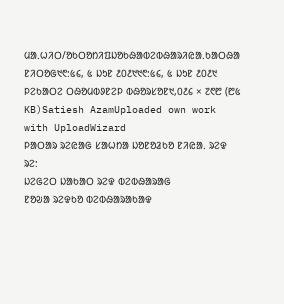ᱢᱟᱹᱦᱤᱛ/ᱚᱠᱛᱚᱴᱤᱯᱡᱚᱠᱷᱟᱵᱮᱵᱷᱟᱨᱤᱭᱟᱹᱠᱟᱛᱷᱟ
ᱱᱤᱛᱚᱜ᱑᱖:᱕᱔, ᱕ ᱡᱩᱱ ᱒᱐᱒᱑᱑᱖:᱕᱔, ᱕ ᱡᱩᱱ ᱒᱐᱒᱑ ᱞᱮᱠᱟᱛᱮ ᱛᱷᱚᱢᱵᱽᱱᱮᱞ ᱵᱷᱚᱨᱥᱚᱱ᱑,᱐᱒᱔ × ᱗᱖᱘ (᱘᱕ KB)Satiesh AzamUploaded own work with UploadWizard
ᱞᱟᱛᱟᱨ ᱨᱮᱭᱟᱜ ᱥᱟᱦᱴᱟ ᱡᱚᱱᱚᱲᱠᱚ ᱱᱤᱭᱟᱹ ᱨᱮᱫ ᱨᱮ:
ᱡᱮᱜᱮᱛ ᱡᱟᱠᱟᱛ ᱨᱮᱫ ᱵᱮᱵᱷᱟᱨᱟᱜ
ᱱᱚᱶᱟ ᱨᱮᱫᱠᱚ ᱵᱮᱵᱷᱟᱨᱟᱠᱟᱫ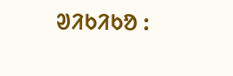ᱣᱤᱠᱤᱠᱚ :